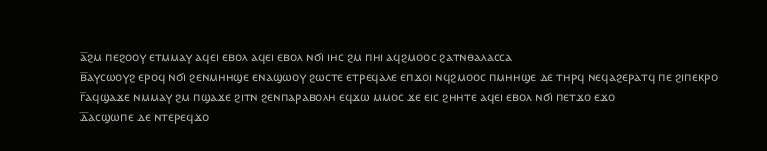ⲁ̅ϩⲙ ⲡⲉϩⲟⲟⲩ ⲉⲧⲙⲙⲁⲩ ⲁϥⲉⲓ ⲉⲃⲟⲗ ⲁϥⲉⲓ ⲉⲃⲟⲗ ⲛϭⲓ ⲓⲏⲥ ϩⲙ ⲡⲏⲓ ⲁϥϩⲙⲟⲟⲥ ϩⲁⲧⲛⲑⲁⲗⲁⲥⲥⲁ
ⲃ̅ⲁⲩⲥⲱⲟⲩϩ ⲉⲣⲟϥ ⲛϭⲓ ϩⲉⲛⲙⲏⲏϣⲉ ⲉⲛⲁϣⲱⲟⲩ ϩⲱⲥⲧⲉ ⲉⲧⲣⲉϥⲁⲗⲉ ⲉⲡϫⲟⲓ ⲛϥϩⲙⲟⲟⲥ ⲡⲙⲏⲏϣⲉ ⲇⲉ ⲧⲏⲣϥ ⲛⲉϥⲁϩⲉⲣⲁⲧϥ ⲡⲉ ϩⲓⲡⲉⲕⲣⲟ
ⲅ̅ⲁϥϣⲁϫⲉ ⲛⲙⲙⲁⲩ ϩⲙ ⲡϣⲁϫⲉ ϩⲓⲧⲛ ϩⲉⲛⲡⲁⲣⲁⲃⲟⲗⲏ ⲉϥϫⲱ ⲙⲙⲟⲥ ϫⲉ ⲉⲓⲥ ϩⲏⲏⲧⲉ ⲁϥⲉⲓ ⲉⲃⲟⲗ ⲛϭⲓ ⲡⲉⲧϫⲟ ⲉϫⲟ
ⲇ̅ⲁⲥϣⲱⲡⲉ ⲇⲉ ⲛⲧⲉⲣⲉϥϫⲟ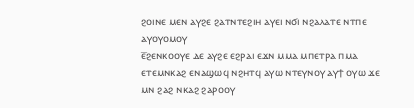ϩⲟⲓⲛⲉ ⲙⲉⲛ ⲁⲩϩⲉ ϩⲁⲧⲛⲧⲉϩⲓⲏ ⲁⲩⲉⲓ ⲛϭⲓ ⲛϩⲁⲗⲁⲧⲉ ⲛⲧⲡⲉ ⲁⲩⲟⲩⲟⲙⲟⲩ
ⲉ̅ϩⲉⲛⲕⲟⲟⲩⲉ ⲇⲉ ⲁⲩϩⲉ ⲉϩⲣⲁⲓ ⲉϫⲛ ⲙⲙⲁ ⲙⲡⲉⲧⲣⲁ ⲡⲙⲁ ⲉⲧⲉⲙⲛⲕⲁϩ ⲉⲛⲁϣⲱϥ ⲛϩⲏⲧϥ ⲁⲩⲱ ⲛⲧⲉⲩⲛⲟⲩ ⲁⲩϯ ⲟⲩⲱ ϫⲉ ⲙⲛ ϩⲁϩ ⲛⲕⲁϩ ϩⲁⲣⲟⲟⲩ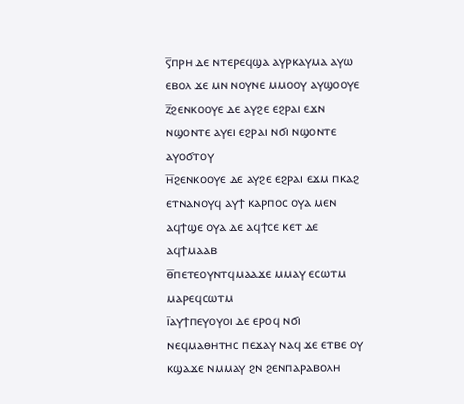ⲋ̅ⲡⲣⲏ ⲇⲉ ⲛⲧⲉⲣⲉϥϣⲁ ⲁⲩⲣⲕⲁⲩⲙⲁ ⲁⲩⲱ ⲉⲃⲟⲗ ϫⲉ ⲙⲛ ⲛⲟⲩⲛⲉ ⲙⲙⲟⲟⲩ ⲁⲩϣⲟⲟⲩⲉ
ⲍ̅ϩⲉⲛⲕⲟⲟⲩⲉ ⲇⲉ ⲁⲩϩⲉ ⲉϩⲣⲁⲓ ⲉϫⲛ ⲛϣⲟⲛⲧⲉ ⲁⲩⲉⲓ ⲉϩⲣⲁⲓ ⲛϭⲓ ⲛϣⲟⲛⲧⲉ ⲁⲩⲟϭⲧⲟⲩ
ⲏ̅ϩⲉⲛⲕⲟⲟⲩⲉ ⲇⲉ ⲁⲩϩⲉ ⲉϩⲣⲁⲓ ⲉϫⲙ ⲡⲕⲁϩ ⲉⲧⲛⲁⲛⲟⲩϥ ⲁⲩϯ ⲕⲁⲣⲡⲟⲥ ⲟⲩⲁ ⲙⲉⲛ ⲁϥϯϣⲉ ⲟⲩⲁ ⲇⲉ ⲁϥϯⲥⲉ ⲕⲉⲧ ⲇⲉ ⲁϥϯⲙⲁⲁⲃ
ⲑ̅ⲡⲉⲧⲉⲟⲩⲛⲧϥⲙⲁⲁϫⲉ ⲙⲙⲁⲩ ⲉⲥⲱⲧⲙ ⲙⲁⲣⲉϥⲥⲱⲧⲙ
ⲓ̅ⲁⲩϯⲡⲉⲩⲟⲩⲟⲓ ⲇⲉ ⲉⲣⲟϥ ⲛϭⲓ ⲛⲉϥⲙⲁⲑⲏⲧⲏⲥ ⲡⲉϫⲁⲩ ⲛⲁϥ ϫⲉ ⲉⲧⲃⲉ ⲟⲩ ⲕϣⲁϫⲉ ⲛⲙⲙⲁⲩ ϩⲛ ϩⲉⲛⲡⲁⲣⲁⲃⲟⲗⲏ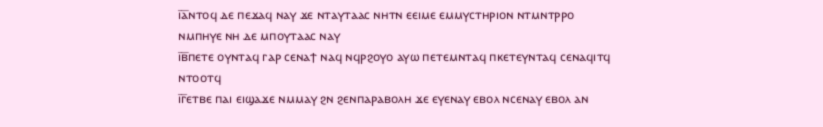ⲓ̅ⲁ̅ⲛⲧⲟϥ ⲇⲉ ⲡⲉϫⲁϥ ⲛⲁⲩ ϫⲉ ⲛⲧⲁⲩⲧⲁⲁⲥ ⲛⲏⲧⲛ ⲉⲉⲓⲙⲉ ⲉⲙⲙⲩⲥⲧⲏⲣⲓⲟⲛ ⲛⲧⲙⲛⲧⲣⲣⲟ ⲛⲙⲡⲏⲩⲉ ⲛⲏ ⲇⲉ ⲙⲡⲟⲩⲧⲁⲁⲥ ⲛⲁⲩ
ⲓ̅ⲃ̅ⲡⲉⲧⲉ ⲟⲩⲛⲧⲁϥ ⲅⲁⲣ ⲥⲉⲛⲁϯ ⲛⲁϥ ⲛϥⲣϩⲟⲩⲟ ⲁⲩⲱ ⲡⲉⲧⲉⲙⲛⲧⲁϥ ⲡⲕⲉⲧⲉⲩⲛⲧⲁϥ ⲥⲉⲛⲁϥⲓⲧϥ ⲛⲧⲟⲟⲧϥ
ⲓ̅ⲅ̅ⲉⲧⲃⲉ ⲡⲁⲓ ⲉⲓϣⲁϫⲉ ⲛⲙⲙⲁⲩ ϩⲛ ϩⲉⲛⲡⲁⲣⲁⲃⲟⲗⲏ ϫⲉ ⲉⲩⲉⲛⲁⲩ ⲉⲃⲟⲗ ⲛⲥⲉⲛⲁⲩ ⲉⲃⲟⲗ ⲁⲛ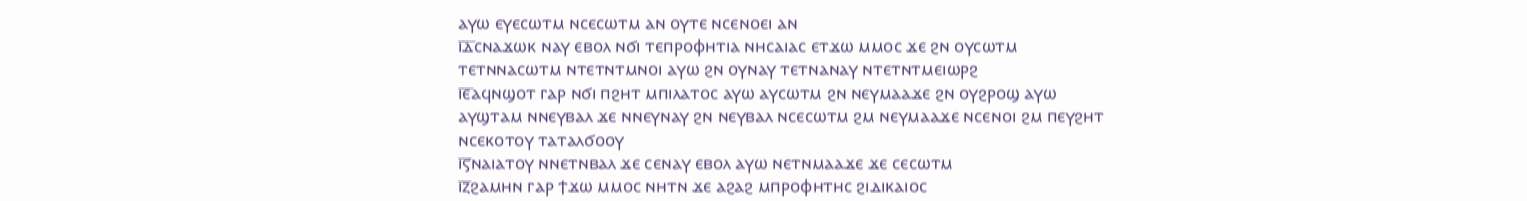ⲁⲩⲱ ⲉⲩⲉⲥⲱⲧⲙ ⲛⲥⲉⲥⲱⲧⲙ ⲁⲛ ⲟⲩⲧⲉ ⲛⲥⲉⲛⲟⲉⲓ ⲁⲛ
ⲓ̅ⲇ̅ⲥⲛⲁϫⲱⲕ ⲛⲁⲩ ⲉⲃⲟⲗ ⲛϭⲓ ⲧⲉⲡⲣⲟⲫⲏⲧⲓⲁ ⲛⲏⲥⲁⲓⲁⲥ ⲉⲧϫⲱ ⲙⲙⲟⲥ ϫⲉ ϩⲛ ⲟⲩⲥⲱⲧⲙ ⲧⲉⲧⲛⲛⲁⲥⲱⲧⲙ ⲛⲧⲉⲧⲛⲧⲙⲛⲟⲓ ⲁⲩⲱ ϩⲛ ⲟⲩⲛⲁⲩ ⲧⲉⲧⲛⲁⲛⲁⲩ ⲛⲧⲉⲧⲛⲧⲙⲉⲓⲱⲣϩ
ⲓ̅ⲉ̅ⲁϥⲛϣⲟⲧ ⲅⲁⲣ ⲛϭⲓ ⲡϩⲏⲧ ⲙⲡⲓⲗⲁⲧⲟⲥ ⲁⲩⲱ ⲁⲩⲥⲱⲧⲙ ϩⲛ ⲛⲉⲩⲙⲁⲁϫⲉ ϩⲛ ⲟⲩϩⲣⲟϣ ⲁⲩⲱ ⲁⲩϣⲧⲁⲙ ⲛⲛⲉⲩⲃⲁⲗ ϫⲉ ⲛⲛⲉⲩⲛⲁⲩ ϩⲛ ⲛⲉⲩⲃⲁⲗ ⲛⲥⲉⲥⲱⲧⲙ ϩⲙ ⲛⲉⲩⲙⲁⲁϫⲉ ⲛⲥⲉⲛⲟⲓ ϩⲙ ⲡⲉⲩϩⲏⲧ ⲛⲥⲉⲕⲟⲧⲟⲩ ⲧⲁⲧⲁⲗϭⲟⲟⲩ
ⲓ̅ⲋ̅ⲛⲁⲓⲁⲧⲟⲩ ⲛⲛⲉⲧⲛⲃⲁⲗ ϫⲉ ⲥⲉⲛⲁⲩ ⲉⲃⲟⲗ ⲁⲩⲱ ⲛⲉⲧⲛⲙⲁⲁϫⲉ ϫⲉ ⲥⲉⲥⲱⲧⲙ
ⲓ̅ⲍ̅ϩⲁⲙⲏⲛ ⲅⲁⲣ ϯϫⲱ ⲙⲙⲟⲥ ⲛⲏⲧⲛ ϫⲉ ⲁϩⲁϩ ⲙⲡⲣⲟⲫⲏⲧⲏⲥ ϩⲓⲇⲓⲕⲁⲓⲟⲥ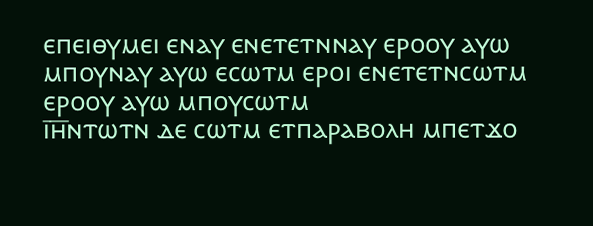ⲉⲡⲉⲓⲑⲩⲙⲉⲓ ⲉⲛⲁⲩ ⲉⲛⲉⲧⲉⲧⲛⲛⲁⲩ ⲉⲣⲟⲟⲩ ⲁⲩⲱ ⲙⲡⲟⲩⲛⲁⲩ ⲁⲩⲱ ⲉⲥⲱⲧⲙ ⲉⲣⲟⲓ ⲉⲛⲉⲧⲉⲧⲛⲥⲱⲧⲙ ⲉⲣⲟⲟⲩ ⲁⲩⲱ ⲙⲡⲟⲩⲥⲱⲧⲙ
ⲓ̅ⲏ̅ⲛⲧⲱⲧⲛ ⲇⲉ ⲥⲱⲧⲙ ⲉⲧⲡⲁⲣⲁⲃⲟⲗⲏ ⲙⲡⲉⲧϫⲟ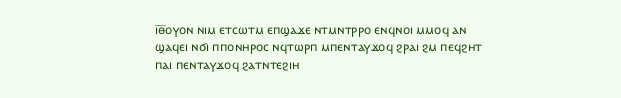ⲓ̅ⲑ̅ⲟⲩⲟⲛ ⲛⲓⲙ ⲉⲧⲥⲱⲧⲙ ⲉⲡϣⲁϫⲉ ⲛⲧⲙⲛⲧⲣⲣⲟ ⲉⲛϥⲛⲟⲓ ⲙⲙⲟϥ ⲁⲛ ϣⲁϥⲉⲓ ⲛϭⲓ ⲡⲡⲟⲛⲏⲣⲟⲥ ⲛϥⲧⲱⲣⲡ ⲙⲡⲉⲛⲧⲁⲩϫⲟϥ ϩⲣⲁⲓ ϩⲙ ⲡⲉϥϩⲏⲧ ⲡⲁⲓ ⲡⲉⲛⲧⲁⲩϫⲟϥ ϩⲁⲧⲛⲧⲉϩⲓⲏ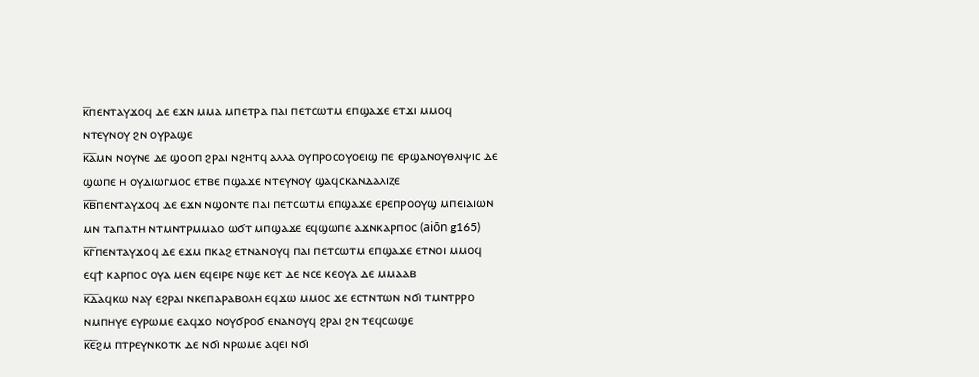ⲕ̅ⲡⲉⲛⲧⲁⲩϫⲟϥ ⲇⲉ ⲉϫⲛ ⲙⲙⲁ ⲙⲡⲉⲧⲣⲁ ⲡⲁⲓ ⲡⲉⲧⲥⲱⲧⲙ ⲉⲡϣⲁϫⲉ ⲉⲧϫⲓ ⲙⲙⲟϥ ⲛⲧⲉⲩⲛⲟⲩ ϩⲛ ⲟⲩⲣⲁϣⲉ
ⲕ̅ⲁ̅ⲙⲛ ⲛⲟⲩⲛⲉ ⲇⲉ ϣⲟⲟⲡ ϩⲣⲁⲓ ⲛϩⲏⲧϥ ⲁⲗⲗⲁ ⲟⲩⲡⲣⲟⲥⲟⲩⲟⲉⲓϣ ⲡⲉ ⲉⲣϣⲁⲛⲟⲩⲑⲗⲓⲯⲓⲥ ⲇⲉ ϣⲱⲡⲉ ⲏ ⲟⲩⲇⲓⲱⲅⲙⲟⲥ ⲉⲧⲃⲉ ⲡϣⲁϫⲉ ⲛⲧⲉⲩⲛⲟⲩ ϣⲁϥⲥⲕⲁⲛⲇⲁⲗⲓⲍⲉ
ⲕ̅ⲃ̅ⲡⲉⲛⲧⲁⲩϫⲟϥ ⲇⲉ ⲉϫⲛ ⲛϣⲟⲛⲧⲉ ⲡⲁⲓ ⲡⲉⲧⲥⲱⲧⲙ ⲉⲡϣⲁϫⲉ ⲉⲣⲉⲡⲣⲟⲟⲩϣ ⲙⲡⲉⲓⲁⲓⲱⲛ ⲙⲛ ⲧⲁⲡⲁⲧⲏ ⲛⲧⲙⲛⲧⲣⲙⲙⲁⲟ ⲱϭⲧ ⲙⲡϣⲁϫⲉ ⲉϥϣⲱⲡⲉ ⲁϫⲛⲕⲁⲣⲡⲟⲥ (aiōn g165)
ⲕ̅ⲅ̅ⲡⲉⲛⲧⲁⲩϫⲟϥ ⲇⲉ ⲉϫⲙ ⲡⲕⲁϩ ⲉⲧⲛⲁⲛⲟⲩϥ ⲡⲁⲓ ⲡⲉⲧⲥⲱⲧⲙ ⲉⲡϣⲁϫⲉ ⲉⲧⲛⲟⲓ ⲙⲙⲟϥ ⲉϥϯ ⲕⲁⲣⲡⲟⲥ ⲟⲩⲁ ⲙⲉⲛ ⲉϥⲉⲓⲣⲉ ⲛϣⲉ ⲕⲉⲧ ⲇⲉ ⲛⲥⲉ ⲕⲉⲟⲩⲁ ⲇⲉ ⲙⲙⲁⲁⲃ
ⲕ̅ⲇ̅ⲁϥⲕⲱ ⲛⲁⲩ ⲉϩⲣⲁⲓ ⲛⲕⲉⲡⲁⲣⲁⲃⲟⲗⲏ ⲉϥϫⲱ ⲙⲙⲟⲥ ϫⲉ ⲉⲥⲧⲛⲧⲱⲛ ⲛϭⲓ ⲧⲙⲛⲧⲣⲣⲟ ⲛⲙⲡⲏⲩⲉ ⲉⲩⲣⲱⲙⲉ ⲉⲁϥϫⲟ ⲛⲟⲩϭⲣⲟϭ ⲉⲛⲁⲛⲟⲩϥ ϩⲣⲁⲓ ϩⲛ ⲧⲉϥⲥⲱϣⲉ
ⲕ̅ⲉ̅ϩⲙ ⲡⲧⲣⲉⲩⲛⲕⲟⲧⲕ ⲇⲉ ⲛϭⲓ ⲛⲣⲱⲙⲉ ⲁϥⲉⲓ ⲛϭⲓ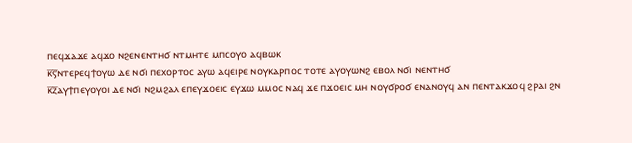ⲡⲉϥϫⲁϫⲉ ⲁϥϫⲟ ⲛϩⲉⲛⲉⲛⲧⲏϭ ⲛⲧⲙⲏⲧⲉ ⲙⲡⲥⲟⲩⲟ ⲁϥⲃⲱⲕ
ⲕ̅ⲋ̅ⲛⲧⲉⲣⲉϥϯⲟⲩⲱ ⲇⲉ ⲛϭⲓ ⲡⲉⲭⲟⲣⲧⲟⲥ ⲁⲩⲱ ⲁϥⲉⲓⲣⲉ ⲛⲟⲩⲕⲁⲣⲡⲟⲥ ⲧⲟⲧⲉ ⲁⲩⲟⲩⲱⲛϩ ⲉⲃⲟⲗ ⲛϭⲓ ⲛⲉⲛⲧⲏϭ
ⲕ̅ⲍ̅ⲁⲩϯⲡⲉⲩⲟⲩⲟⲓ ⲇⲉ ⲛϭⲓ ⲛϩⲙϩⲁⲗ ⲉⲡⲉⲩϫⲟⲉⲓⲥ ⲉⲩϫⲱ ⲙⲙⲟⲥ ⲛⲁϥ ϫⲉ ⲡϫⲟⲉⲓⲥ ⲙⲏ ⲛⲟⲩϭⲣⲟϭ ⲉⲛⲁⲛⲟⲩϥ ⲁⲛ ⲡⲉⲛⲧⲁⲕϫⲟϥ ϩⲣⲁⲓ ϩⲛ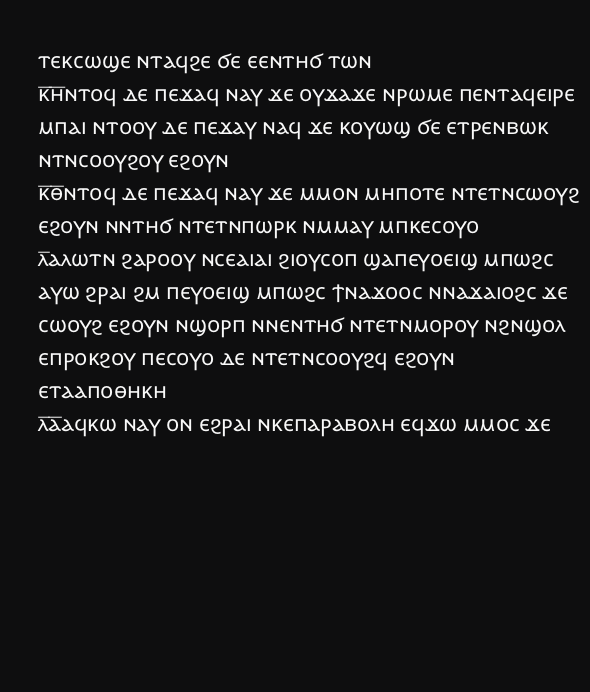ⲧⲉⲕⲥⲱϣⲉ ⲛⲧⲁϥϩⲉ ϭⲉ ⲉⲉⲛⲧⲏϭ ⲧⲱⲛ
ⲕ̅ⲏ̅ⲛⲧⲟϥ ⲇⲉ ⲡⲉϫⲁϥ ⲛⲁⲩ ϫⲉ ⲟⲩϫⲁϫⲉ ⲛⲣⲱⲙⲉ ⲡⲉⲛⲧⲁϥⲉⲓⲣⲉ ⲙⲡⲁⲓ ⲛⲧⲟⲟⲩ ⲇⲉ ⲡⲉϫⲁⲩ ⲛⲁϥ ϫⲉ ⲕⲟⲩⲱϣ ϭⲉ ⲉⲧⲣⲉⲛⲃⲱⲕ ⲛⲧⲛⲥⲟⲟⲩϩⲟⲩ ⲉϩⲟⲩⲛ
ⲕ̅ⲑ̅ⲛⲧⲟϥ ⲇⲉ ⲡⲉϫⲁϥ ⲛⲁⲩ ϫⲉ ⲙⲙⲟⲛ ⲙⲏⲡⲟⲧⲉ ⲛⲧⲉⲧⲛⲥⲱⲟⲩϩ ⲉϩⲟⲩⲛ ⲛⲛⲧⲏϭ ⲛⲧⲉⲧⲛⲡⲱⲣⲕ ⲛⲙⲙⲁⲩ ⲙⲡⲕⲉⲥⲟⲩⲟ
ⲗ̅ⲁⲗⲱⲧⲛ ϩⲁⲣⲟⲟⲩ ⲛⲥⲉⲁⲓⲁⲓ ϩⲓⲟⲩⲥⲟⲡ ϣⲁⲡⲉⲩⲟⲉⲓϣ ⲙⲡⲱϩⲥ ⲁⲩⲱ ϩⲣⲁⲓ ϩⲙ ⲡⲉⲩⲟⲉⲓϣ ⲙⲡⲱϩⲥ ϯⲛⲁϫⲟⲟⲥ ⲛⲛⲁϫⲁⲓⲟϩⲥ ϫⲉ ⲥⲱⲟⲩϩ ⲉϩⲟⲩⲛ ⲛϣⲟⲣⲡ ⲛⲛⲉⲛⲧⲏϭ ⲛⲧⲉⲧⲛⲙⲟⲣⲟⲩ ⲛϩⲛϣⲟⲗ ⲉⲡⲣⲟⲕϩⲟⲩ ⲡⲉⲥⲟⲩⲟ ⲇⲉ ⲛⲧⲉⲧⲛⲥⲟⲟⲩϩϥ ⲉϩⲟⲩⲛ ⲉⲧⲁⲁⲡⲟⲑⲏⲕⲏ
ⲗ̅ⲁ̅ⲁϥⲕⲱ ⲛⲁⲩ ⲟⲛ ⲉϩⲣⲁⲓ ⲛⲕⲉⲡⲁⲣⲁⲃⲟⲗⲏ ⲉϥϫⲱ ⲙⲙⲟⲥ ϫⲉ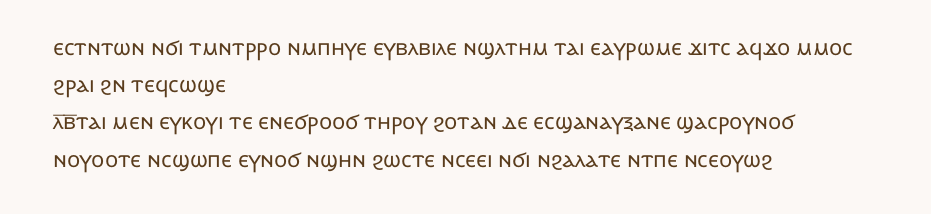ⲉⲥⲧⲛⲧⲱⲛ ⲛϭⲓ ⲧⲙⲛⲧⲣⲣⲟ ⲛⲙⲡⲏⲩⲉ ⲉⲩⲃⲗⲃⲓⲗⲉ ⲛϣⲗⲧⲏⲙ ⲧⲁⲓ ⲉⲁⲩⲣⲱⲙⲉ ϫⲓⲧⲥ ⲁϥϫⲟ ⲙⲙⲟⲥ ϩⲣⲁⲓ ϩⲛ ⲧⲉϥⲥⲱϣⲉ
ⲗ̅ⲃ̅ⲧⲁⲓ ⲙⲉⲛ ⲉⲩⲕⲟⲩⲓ ⲧⲉ ⲉⲛⲉϭⲣⲟⲟϭ ⲧⲏⲣⲟⲩ ϩⲟⲧⲁⲛ ⲇⲉ ⲉⲥϣⲁⲛⲁⲩⲝⲁⲛⲉ ϣⲁⲥⲣⲟⲩⲛⲟϭ ⲛⲟⲩⲟⲟⲧⲉ ⲛⲥϣⲱⲡⲉ ⲉⲩⲛⲟϭ ⲛϣⲏⲛ ϩⲱⲥⲧⲉ ⲛⲥⲉⲉⲓ ⲛϭⲓ ⲛϩⲁⲗⲁⲧⲉ ⲛⲧⲡⲉ ⲛⲥⲉⲟⲩⲱϩ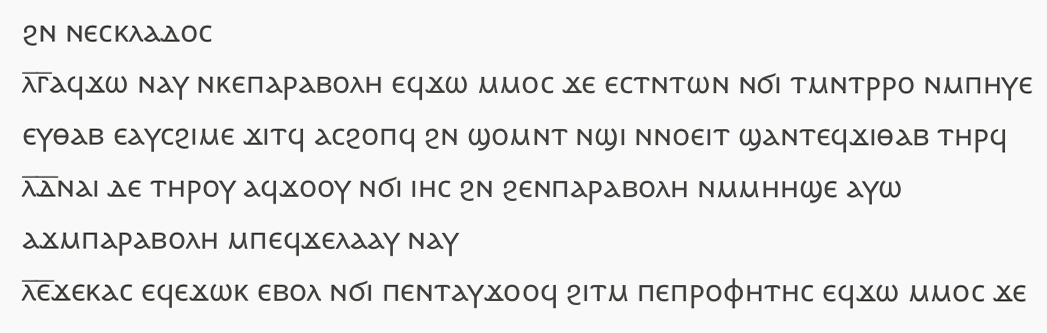ϩⲛ ⲛⲉⲥⲕⲗⲁⲇⲟⲥ
ⲗ̅ⲅ̅ⲁϥϫⲱ ⲛⲁⲩ ⲛⲕⲉⲡⲁⲣⲁⲃⲟⲗⲏ ⲉϥϫⲱ ⲙⲙⲟⲥ ϫⲉ ⲉⲥⲧⲛⲧⲱⲛ ⲛϭⲓ ⲧⲙⲛⲧⲣⲣⲟ ⲛⲙⲡⲏⲩⲉ ⲉⲩⲑⲁⲃ ⲉⲁⲩⲥϩⲓⲙⲉ ϫⲓⲧϥ ⲁⲥϩⲟⲡϥ ϩⲛ ϣⲟⲙⲛⲧ ⲛϣⲓ ⲛⲛⲟⲉⲓⲧ ϣⲁⲛⲧⲉϥϫⲓⲑⲁⲃ ⲧⲏⲣϥ
ⲗ̅ⲇ̅ⲛⲁⲓ ⲇⲉ ⲧⲏⲣⲟⲩ ⲁϥϫⲟⲟⲩ ⲛϭⲓ ⲓⲏⲥ ϩⲛ ϩⲉⲛⲡⲁⲣⲁⲃⲟⲗⲏ ⲛⲙⲙⲏⲏϣⲉ ⲁⲩⲱ ⲁϫⲙⲡⲁⲣⲁⲃⲟⲗⲏ ⲙⲡⲉϥϫⲉⲗⲁⲁⲩ ⲛⲁⲩ
ⲗ̅ⲉ̅ϫⲉⲕⲁⲥ ⲉϥⲉϫⲱⲕ ⲉⲃⲟⲗ ⲛϭⲓ ⲡⲉⲛⲧⲁⲩϫⲟⲟϥ ϩⲓⲧⲙ ⲡⲉⲡⲣⲟⲫⲏⲧⲏⲥ ⲉϥϫⲱ ⲙⲙⲟⲥ ϫⲉ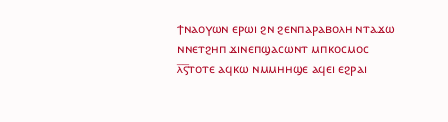ϯⲛⲁⲟⲩⲱⲛ ⲉⲣⲱⲓ ϩⲛ ϩⲉⲛⲡⲁⲣⲁⲃⲟⲗⲏ ⲛⲧⲁϫⲱ ⲛⲛⲉⲧϩⲏⲡ ϫⲓⲛⲉⲡϣⲁⲥⲱⲛⲧ ⲙⲡⲕⲟⲥⲙⲟⲥ
ⲗ̅ⲋ̅ⲧⲟⲧⲉ ⲁϥⲕⲱ ⲛⲙⲙⲏⲏϣⲉ ⲁϥⲉⲓ ⲉϩⲣⲁⲓ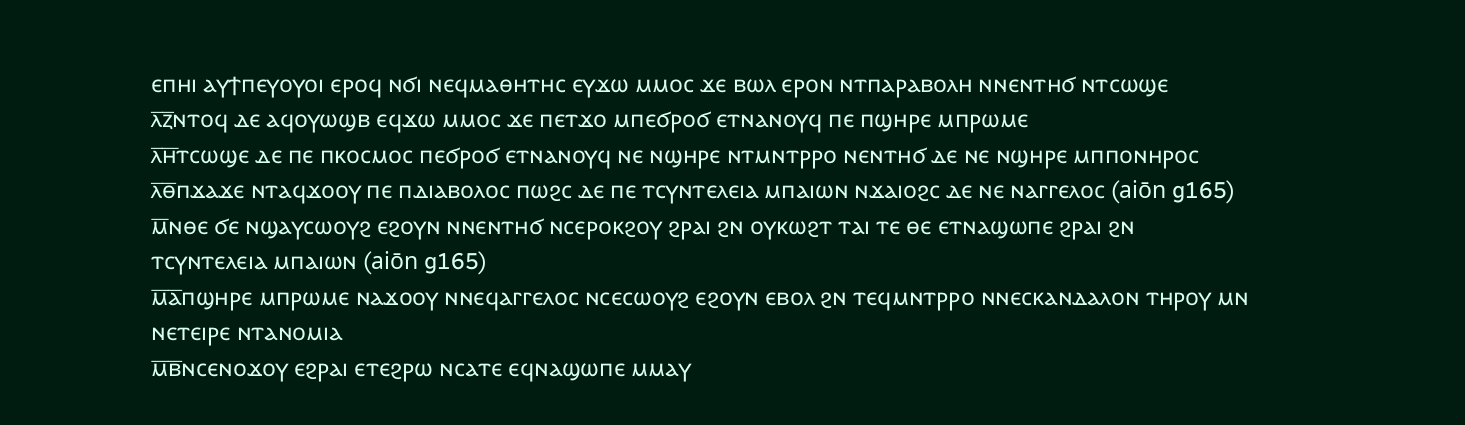ⲉⲡⲏⲓ ⲁⲩϯⲡⲉⲩⲟⲩⲟⲓ ⲉⲣⲟϥ ⲛϭⲓ ⲛⲉϥⲙⲁⲑⲏⲧⲏⲥ ⲉⲩϫⲱ ⲙⲙⲟⲥ ϫⲉ ⲃⲱⲗ ⲉⲣⲟⲛ ⲛⲧⲡⲁⲣⲁⲃⲟⲗⲏ ⲛⲛⲉⲛⲧⲏϭ ⲛⲧⲥⲱϣⲉ
ⲗ̅ⲍ̅ⲛⲧⲟϥ ⲇⲉ ⲁϥⲟⲩⲱϣⲃ ⲉϥϫⲱ ⲙⲙⲟⲥ ϫⲉ ⲡⲉⲧϫⲟ ⲙⲡⲉϭⲣⲟϭ ⲉⲧⲛⲁⲛⲟⲩϥ ⲡⲉ ⲡϣⲏⲣⲉ ⲙⲡⲣⲱⲙⲉ
ⲗ̅ⲏ̅ⲧⲥⲱϣⲉ ⲇⲉ ⲡⲉ ⲡⲕⲟⲥⲙⲟⲥ ⲡⲉϭⲣⲟϭ ⲉⲧⲛⲁⲛⲟⲩϥ ⲛⲉ ⲛϣⲏⲣⲉ ⲛⲧⲙⲛⲧⲣⲣⲟ ⲛⲉⲛⲧⲏϭ ⲇⲉ ⲛⲉ ⲛϣⲏⲣⲉ ⲙⲡⲡⲟⲛⲏⲣⲟⲥ
ⲗ̅ⲑ̅ⲡϫⲁϫⲉ ⲛⲧⲁϥϫⲟⲟⲩ ⲡⲉ ⲡⲇⲓⲁⲃⲟⲗⲟⲥ ⲡⲱϩⲥ ⲇⲉ ⲡⲉ ⲧⲥⲩⲛⲧⲉⲗⲉⲓⲁ ⲙⲡⲁⲓⲱⲛ ⲛϫⲁⲓⲟϩⲥ ⲇⲉ ⲛⲉ ⲛⲁⲅⲅⲉⲗⲟⲥ (aiōn g165)
ⲙ̅ⲛⲑⲉ ϭⲉ ⲛϣⲁⲩⲥⲱⲟⲩϩ ⲉϩⲟⲩⲛ ⲛⲛⲉⲛⲧⲏϭ ⲛⲥⲉⲣⲟⲕϩⲟⲩ ϩⲣⲁⲓ ϩⲛ ⲟⲩⲕⲱϩⲧ ⲧⲁⲓ ⲧⲉ ⲑⲉ ⲉⲧⲛⲁϣⲱⲡⲉ ϩⲣⲁⲓ ϩⲛ ⲧⲥⲩⲛⲧⲉⲗⲉⲓⲁ ⲙⲡⲁⲓⲱⲛ (aiōn g165)
ⲙ̅ⲁ̅ⲡϣⲏⲣⲉ ⲙⲡⲣⲱⲙⲉ ⲛⲁϫⲟⲟⲩ ⲛⲛⲉϥⲁⲅⲅⲉⲗⲟⲥ ⲛⲥⲉⲥⲱⲟⲩϩ ⲉϩⲟⲩⲛ ⲉⲃⲟⲗ ϩⲛ ⲧⲉϥⲙⲛⲧⲣⲣⲟ ⲛⲛⲉⲥⲕⲁⲛⲇⲁⲗⲟⲛ ⲧⲏⲣⲟⲩ ⲙⲛ ⲛⲉⲧⲉⲓⲣⲉ ⲛⲧⲁⲛⲟⲙⲓⲁ
ⲙ̅ⲃ̅ⲛⲥⲉⲛⲟϫⲟⲩ ⲉϩⲣⲁⲓ ⲉⲧⲉϩⲣⲱ ⲛⲥⲁⲧⲉ ⲉϥⲛⲁϣⲱⲡⲉ ⲙⲙⲁⲩ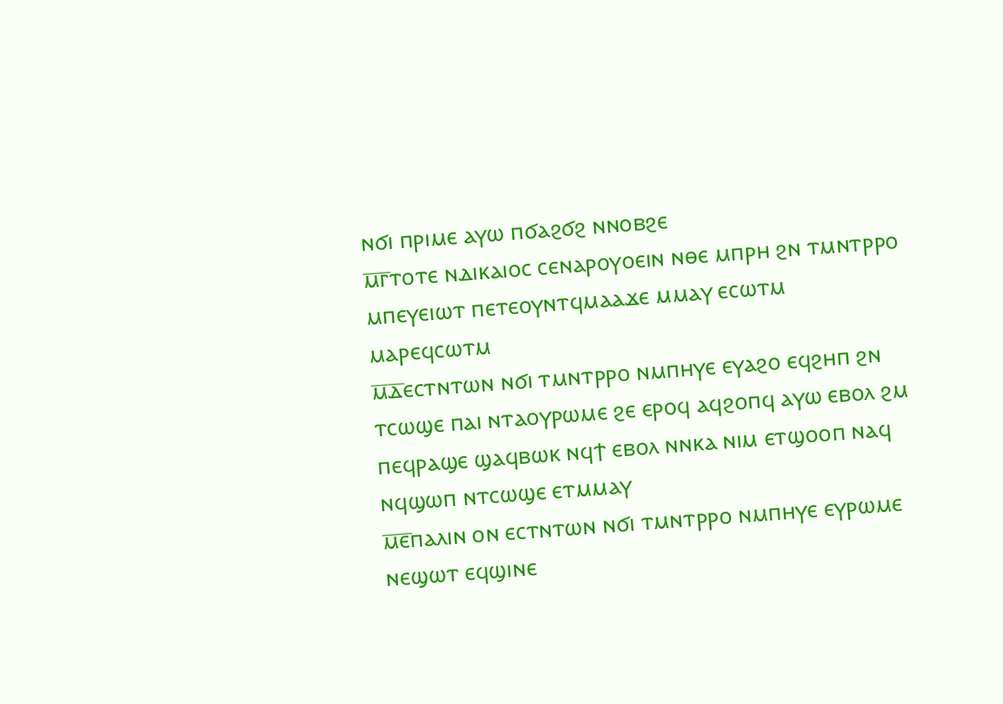ⲛϭⲓ ⲡⲣⲓⲙⲉ ⲁⲩⲱ ⲡϭⲁϩϭϩ ⲛⲛⲟⲃϩⲉ
ⲙ̅ⲅ̅ⲧⲟⲧⲉ ⲛⲇⲓⲕⲁⲓⲟⲥ ⲥⲉⲛⲁⲣⲟⲩⲟⲉⲓⲛ ⲛⲑⲉ ⲙⲡⲣⲏ ϩⲛ ⲧⲙⲛⲧⲣⲣⲟ ⲙⲡⲉⲩⲉⲓⲱⲧ ⲡⲉⲧⲉⲟⲩⲛⲧϥⲙⲁⲁϫⲉ ⲙⲙⲁⲩ ⲉⲥⲱⲧⲙ ⲙⲁⲣⲉϥⲥⲱⲧⲙ
ⲙ̅ⲇ̅ⲉⲥⲧⲛⲧⲱⲛ ⲛϭⲓ ⲧⲙⲛⲧⲣⲣⲟ ⲛⲙⲡⲏⲩⲉ ⲉⲩⲁϩⲟ ⲉϥϩⲏⲡ ϩⲛ ⲧⲥⲱϣⲉ ⲡⲁⲓ ⲛⲧⲁⲟⲩⲣⲱⲙⲉ ϩⲉ ⲉⲣⲟϥ ⲁϥϩⲟⲡϥ ⲁⲩⲱ ⲉⲃⲟⲗ ϩⲙ ⲡⲉϥⲣⲁϣⲉ ϣⲁϥⲃⲱⲕ ⲛϥϯ ⲉⲃⲟⲗ ⲛⲛⲕⲁ ⲛⲓⲙ ⲉⲧϣⲟⲟⲡ ⲛⲁϥ ⲛϥϣⲱⲡ ⲛⲧⲥⲱϣⲉ ⲉⲧⲙⲙⲁⲩ
ⲙ̅ⲉ̅ⲡⲁⲗⲓⲛ ⲟⲛ ⲉⲥⲧⲛⲧⲱⲛ ⲛϭⲓ ⲧⲙⲛⲧⲣⲣⲟ ⲛⲙⲡⲏⲩⲉ ⲉⲩⲣⲱⲙⲉ ⲛⲉϣⲱⲧ ⲉϥϣⲓⲛⲉ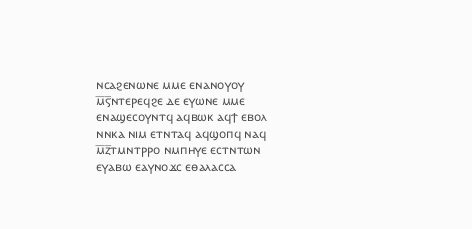ⲛⲥⲁϩⲉⲛⲱⲛⲉ ⲙⲙⲉ ⲉⲛⲁⲛⲟⲩⲟⲩ
ⲙ̅ⲋ̅ⲛⲧⲉⲣⲉϥϩⲉ ⲇⲉ ⲉⲩⲱⲛⲉ ⲙⲙⲉ ⲉⲛⲁϣⲉⲥⲟⲩⲛⲧϥ ⲁϥⲃⲱⲕ ⲁϥϯ ⲉⲃⲟⲗ ⲛⲛⲕⲁ ⲛⲓⲙ ⲉⲧⲛⲧⲁϥ ⲁϥϣⲟⲡϥ ⲛⲁϥ
ⲙ̅ⲍ̅ⲧⲙⲛⲧⲣⲣⲟ ⲛⲙⲡⲏⲩⲉ ⲉⲥⲧⲛⲧⲱⲛ ⲉⲩⲁⲃⲱ ⲉⲁⲩⲛⲟϫⲥ ⲉⲑⲁⲗⲁⲥⲥⲁ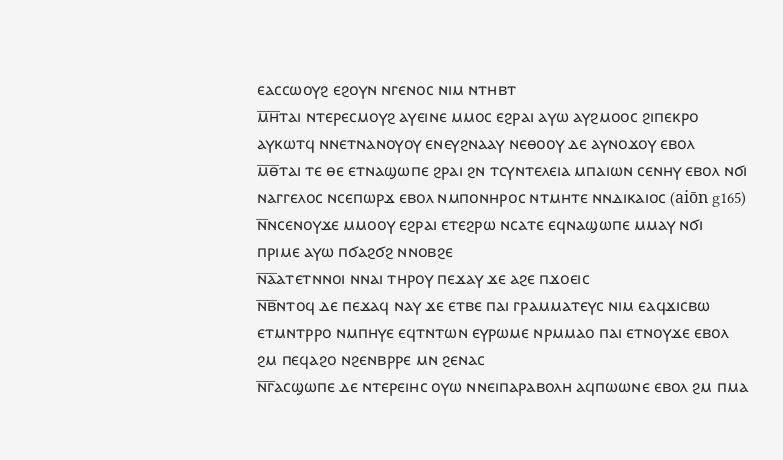ⲉⲁⲥⲥⲱⲟⲩϩ ⲉϩⲟⲩⲛ ⲛⲅⲉⲛⲟⲥ ⲛⲓⲙ ⲛⲧⲏⲃⲧ
ⲙ̅ⲏ̅ⲧⲁⲓ ⲛⲧⲉⲣⲉⲥⲙⲟⲩϩ ⲁⲩⲉⲓⲛⲉ ⲙⲙⲟⲥ ⲉϩⲣⲁⲓ ⲁⲩⲱ ⲁⲩϩⲙⲟⲟⲥ ϩⲓⲡⲉⲕⲣⲟ ⲁⲩⲕⲱⲧϥ ⲛⲛⲉⲧⲛⲁⲛⲟⲩⲟⲩ ⲉⲛⲉⲩϩⲛⲁⲁⲩ ⲛⲉⲑⲟⲟⲩ ⲇⲉ ⲁⲩⲛⲟϫⲟⲩ ⲉⲃⲟⲗ
ⲙ̅ⲑ̅ⲧⲁⲓ ⲧⲉ ⲑⲉ ⲉⲧⲛⲁϣⲱⲡⲉ ϩⲣⲁⲓ ϩⲛ ⲧⲥⲩⲛⲧⲉⲗⲉⲓⲁ ⲙⲡⲁⲓⲱⲛ ⲥⲉⲛⲏⲩ ⲉⲃⲟⲗ ⲛϭⲓ ⲛⲁⲅⲅⲉⲗⲟⲥ ⲛⲥⲉⲡⲱⲣϫ ⲉⲃⲟⲗ ⲛⲙⲡⲟⲛⲏⲣⲟⲥ ⲛⲧⲙⲏⲧⲉ ⲛⲛⲇⲓⲕⲁⲓⲟⲥ (aiōn g165)
ⲛ̅ⲛⲥⲉⲛⲟⲩϫⲉ ⲙⲙⲟⲟⲩ ⲉϩⲣⲁⲓ ⲉⲧⲉϩⲣⲱ ⲛⲥⲁⲧⲉ ⲉϥⲛⲁϣⲱⲡⲉ ⲙⲙⲁⲩ ⲛϭⲓ ⲡⲣⲓⲙⲉ ⲁⲩⲱ ⲡϭⲁϩϭϩ ⲛⲛⲟⲃϩⲉ
ⲛ̅ⲁ̅ⲁⲧⲉⲧⲛⲛⲟⲓ ⲛⲛⲁⲓ ⲧⲏⲣⲟⲩ ⲡⲉϫⲁⲩ ϫⲉ ⲁϩⲉ ⲡϫⲟⲉⲓⲥ
ⲛ̅ⲃ̅ⲛⲧⲟϥ ⲇⲉ ⲡⲉϫⲁϥ ⲛⲁⲩ ϫⲉ ⲉⲧⲃⲉ ⲡⲁⲓ ⲅⲣⲁⲙⲙⲁⲧⲉⲩⲥ ⲛⲓⲙ ⲉⲁϥϫⲓⲥⲃⲱ ⲉⲧⲙⲛⲧⲣⲣⲟ ⲛⲙⲡⲏⲩⲉ ⲉϥⲧⲛⲧⲱⲛ ⲉⲩⲣⲱⲙⲉ ⲛⲣⲙⲙⲁⲟ ⲡⲁⲓ ⲉⲧⲛⲟⲩϫⲉ ⲉⲃⲟⲗ ϩⲙ ⲡⲉϥⲁϩⲟ ⲛϩⲉⲛⲃⲣⲣⲉ ⲙⲛ ϩⲉⲛⲁⲥ
ⲛ̅ⲅ̅ⲁⲥϣⲱⲡⲉ ⲇⲉ ⲛⲧⲉⲣⲉⲓⲏⲥ ⲟⲩⲱ ⲛⲛⲉⲓⲡⲁⲣⲁⲃⲟⲗⲏ ⲁϥⲡⲱⲱⲛⲉ ⲉⲃⲟⲗ ϩⲙ ⲡⲙⲁ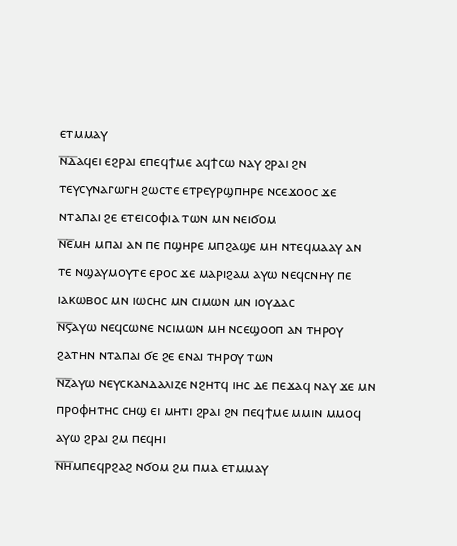ⲉⲧⲙⲙⲁⲩ
ⲛ̅ⲇ̅ⲁϥⲉⲓ ⲉϩⲣⲁⲓ ⲉⲡⲉϥϯⲙⲉ ⲁϥϯⲥⲱ ⲛⲁⲩ ϩⲣⲁⲓ ϩⲛ ⲧⲉⲩⲥⲩⲛⲁⲅⲱⲅⲏ ϩⲱⲥⲧⲉ ⲉⲧⲣⲉⲩⲣϣⲡⲏⲣⲉ ⲛⲥⲉϫⲟⲟⲥ ϫⲉ ⲛⲧⲁⲡⲁⲓ ϩⲉ ⲉⲧⲉⲓⲥⲟⲫⲓⲁ ⲧⲱⲛ ⲙⲛ ⲛⲉⲓϭⲟⲙ
ⲛ̅ⲉ̅ⲙⲏ ⲙⲡⲁⲓ ⲁⲛ ⲡⲉ ⲡϣⲏⲣⲉ ⲙⲡϩⲁϣⲉ ⲙⲏ ⲛⲧⲉϥⲙⲁⲁⲩ ⲁⲛ ⲧⲉ ⲛϣⲁⲩⲙⲟⲩⲧⲉ ⲉⲣⲟⲥ ϫⲉ ⲙⲁⲣⲓϩⲁⲙ ⲁⲩⲱ ⲛⲉϥⲥⲛⲏⲩ ⲡⲉ ⲓⲁⲕⲱⲃⲟⲥ ⲙⲛ ⲓⲱⲥⲏⲥ ⲙⲛ ⲥⲓⲙⲱⲛ ⲙⲛ ⲓⲟⲩⲇⲁⲥ
ⲛ̅ⲋ̅ⲁⲩⲱ ⲛⲉϥⲥⲱⲛⲉ ⲛⲥⲓⲙⲱⲛ ⲙⲏ ⲛⲥⲉϣⲟⲟⲡ ⲁⲛ ⲧⲏⲣⲟⲩ ϩⲁⲧⲏⲛ ⲛⲧⲁⲡⲁⲓ ϭⲉ ϩⲉ ⲉⲛⲁⲓ ⲧⲏⲣⲟⲩ ⲧⲱⲛ
ⲛ̅ⲍ̅ⲁⲩⲱ ⲛⲉⲩⲥⲕⲁⲛⲇⲁⲗⲓⲍⲉ ⲛϩⲏⲧϥ ⲓⲏⲥ ⲇⲉ ⲡⲉϫⲁϥ ⲛⲁⲩ ϫⲉ ⲙⲛ ⲡⲣⲟⲫⲏⲧⲏⲥ ⲥⲏϣ ⲉⲓ ⲙⲏⲧⲓ ϩⲣⲁⲓ ϩⲛ ⲡⲉϥϯⲙⲉ ⲙⲙⲓⲛ ⲙⲙⲟϥ ⲁⲩⲱ ϩⲣⲁⲓ ϩⲙ ⲡⲉϥⲏⲓ
ⲛ̅ⲏ̅ⲙⲡⲉϥⲣϩⲁϩ ⲛϭⲟⲙ ϩⲙ ⲡⲙⲁ ⲉⲧⲙⲙⲁⲩ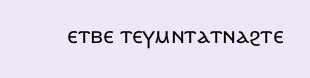ⲉⲧⲃⲉ ⲧⲉⲩⲙⲛⲧⲁⲧⲛⲁϩⲧⲉ